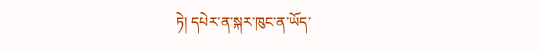ཏེ། དཔེར་ན་སྐར་ཁུང་ན་ཡོད་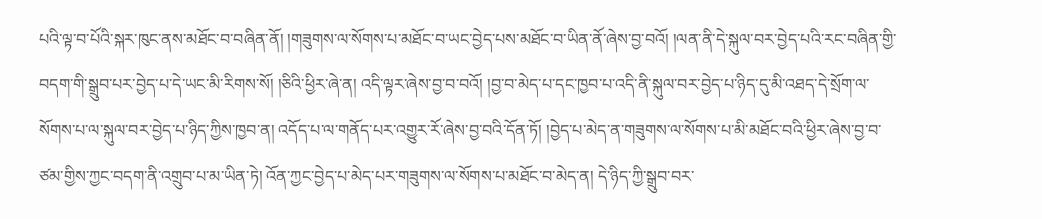པའི་ལྟ་བ་པོའི་སྐར་ཁུང་ནས་མཐོང་བ་བཞིན་ནོ། །གཟུགས་ལ་སོགས་པ་མཐོང་བ་ཡང་བྱེད་པས་མཐོང་བ་ཡིན་ནོ་ཞེས་བྱ་བའོ། །ལན་ནི་དེ་སྐུལ་བར་བྱེད་པའི་རང་བཞིན་གྱི་བདག་གི་སྒྲུབ་པར་བྱེད་པ་དེ་ཡང་མི་རིགས་སོ། །ཅིའི་ཕྱིར་ཞེ་ན། འདི་ལྟར་ཞེས་བྱ་བ་བའོ། །བྱ་བ་མེད་པ་དང་ཁྱབ་པ་འདི་ནི་སྐུལ་བར་བྱེད་པ་ཉིད་དུ་མི་འཐད་དེ་སྲོག་ལ་སོགས་པ་ལ་སྐུལ་བར་བྱེད་པ་ཉིད་ཀྱིས་ཁྱབ་ན། འདོད་པ་ལ་གནོད་པར་འགྱུར་རོ་ཞེས་བྱ་བའི་དོན་ཏོ། །བྱེད་པ་མེད་ན་གཟུགས་ལ་སོགས་པ་མི་མཐོང་བའི་ཕྱིར་ཞེས་བྱ་བ་ཙམ་གྱིས་ཀྱང་བདག་ནི་འགྲུབ་པ་མ་ཡིན་ཏེ། འོན་ཀྱང་བྱེད་པ་མེད་པར་གཟུགས་ལ་སོགས་པ་མཐོང་བ་མེད་ན། དེ་ཉིད་ཀྱི་སྒྲུབ་བར་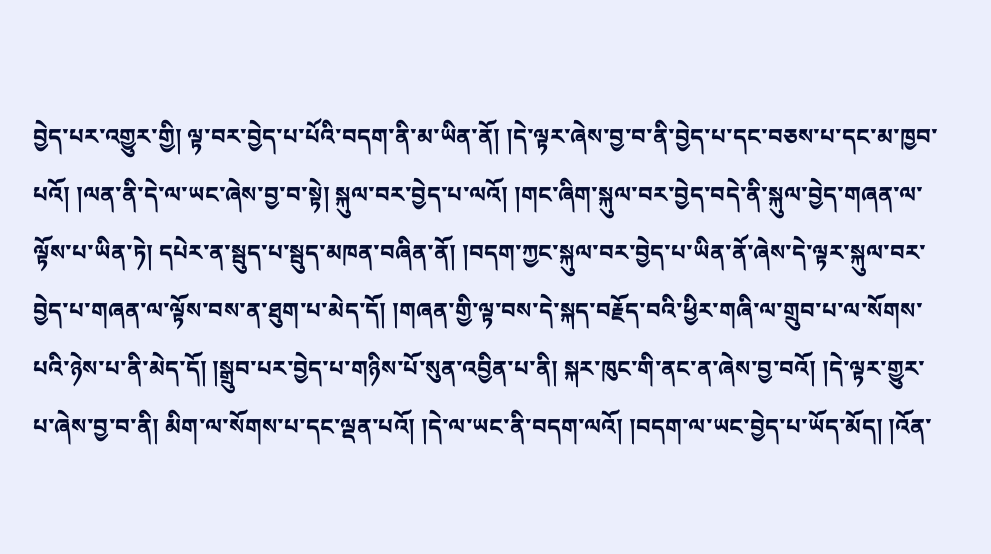བྱེད་པར་འགྱུར་གྱི། ལྟ་བར་བྱེད་པ་པོའི་བདག་ནི་མ་ཡིན་ནོ། །དེ་ལྟར་ཞེས་བྱ་བ་ནི་བྱེད་པ་དང་བཅས་པ་དང་མ་ཁྱབ་པའོ། །ལན་ནི་དེ་ལ་ཡང་ཞེས་བྱ་བ་སྟེ། སྐུལ་བར་བྱེད་པ་ལའོ། །གང་ཞིག་སྐུལ་བར་བྱེད་བདེ་ནི་སྐུལ་བྱེད་གཞན་ལ་ལྟོས་པ་ཡིན་ཏེ། དཔེར་ན་སྦུད་པ་སྦུད་མཁན་བཞིན་ནོ། །བདག་ཀྱང་སྐུལ་བར་བྱེད་པ་ཡིན་ནོ་ཞེས་དེ་ལྟར་སྐུལ་བར་བྱེད་པ་གཞན་ལ་ལྟོས་བས་ན་ཐུག་པ་མེད་དོ། །གཞན་གྱི་ལྟ་བས་དེ་སྐད་བརྗོད་བའི་ཕྱིར་གཞི་ལ་གྲུབ་པ་ལ་སོགས་པའི་ཉེས་པ་ནི་མེད་དོ། །སྒྲུབ་པར་བྱེད་པ་གཉིས་པོ་སུན་འབྱིན་པ་ནི། སྐར་ཁུང་གི་ནང་ན་ཞེས་བྱ་བའོ། །དེ་ལྟར་གྱུར་པ་ཞེས་བྱ་བ་ནི། མིག་ལ་སོགས་པ་དང་ལྡན་པའོ། །དེ་ལ་ཡང་ནི་བདག་ལའོ། །བདག་ལ་ཡང་བྱེད་པ་ཡོད་མོད། །འོན་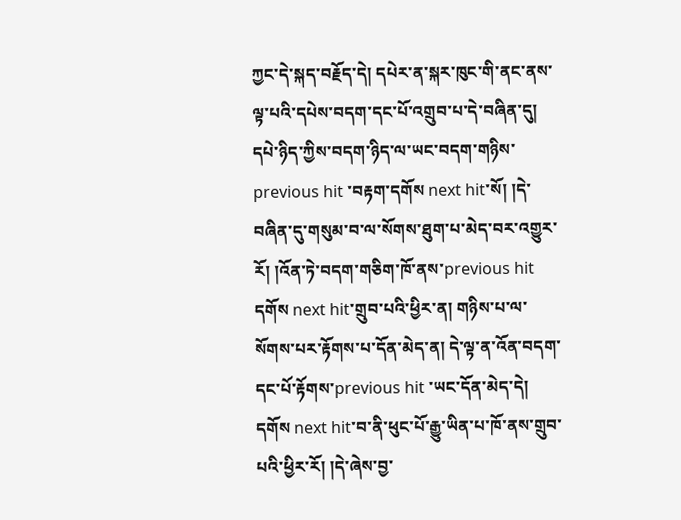ཀྱང་དེ་སྐད་བརྗོད་དེ། དཔེར་ན་སྐར་ཁུང་གི་ནང་ནས་ལྟ་པའི་དཔེས་བདག་དང་པོ་འགྲུབ་པ་དེ་བཞིན་དུ། དཔེ་ཉིད་ཀྱིས་བདག་ཉིད་ལ་ཡང་བདག་གཉིས་previous hit ་བརྟག་དགོས next hit་སོ། །དེ་བཞིན་དུ་གསུམ་བ་ལ་སོགས་ཐུག་པ་མེད་བར་འགྱུར་རོ། །འོན་ཏེ་བདག་གཅིག་ཁོ་ནས་previous hit དགོས next hit་གྲུབ་པའི་ཕྱིར་ན། གཉིས་པ་ལ་སོགས་པར་རྟོགས་པ་དོན་མེད་ན། དེ་ལྟ་ན་འོན་བདག་དང་པོ་རྟོགས་previous hit ་ཡང་དོན་མེད་དེ། དགོས next hit་བ་ནི་ཕུང་པོ་རྒྱུ་ཡིན་པ་ཁོ་ནས་གྲུབ་པའི་ཕྱིར་རོ། །དེ་ཞེས་བྱ་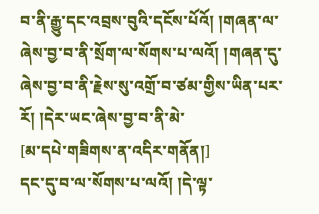བ་ནི་རྒྱུ་དང་འབྲས་བུའི་དངོས་པོའོ། །གཞན་ལ་ཞེས་བྱ་བ་ནི་སྲོག་ལ་སོགས་པ་ལའོ། །གཞན་དུ་ཞེས་བྱ་བ་ནི་རྗེས་སུ་འགྲོ་བ་ཙམ་གྱིས་ཡིན་པར་རོ། །དེར་ཡང་ཞེས་བྱ་བ་ནི་མེ་
[མ་དཔེ་གཟིགས་ན་འདིར་གནོན།]
དང་དུ་བ་ལ་སོགས་པ་ལའོ། །དེ་ལྟ་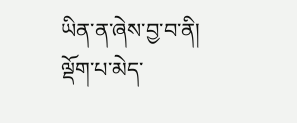ཡིན་ན་ཞེས་བྱ་བ་ནི། ལྡོག་པ་མེད་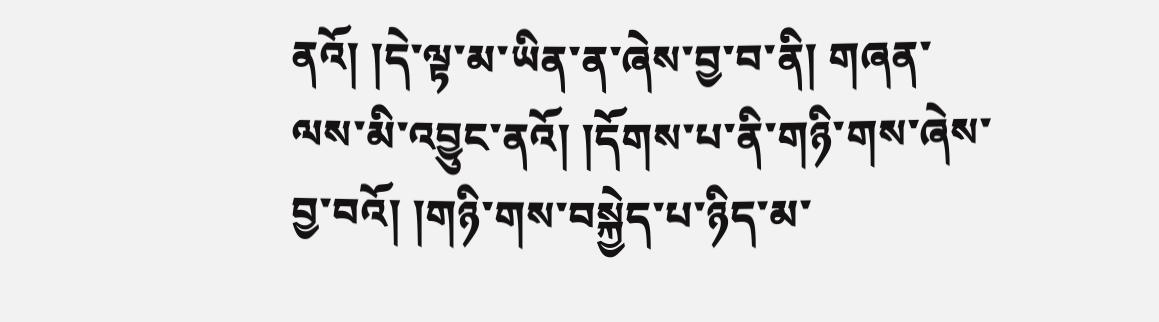ནའོ། །དེ་ལྟ་མ་ཡིན་ན་ཞེས་བྱ་བ་ནི། གཞན་ལས་མི་འབྱུང་ནའོ། །དོགས་པ་ནི་གཉི་གས་ཞེས་བྱ་བའོ། །གཉི་གས་བསྐྱེད་པ་ཉིད་མ་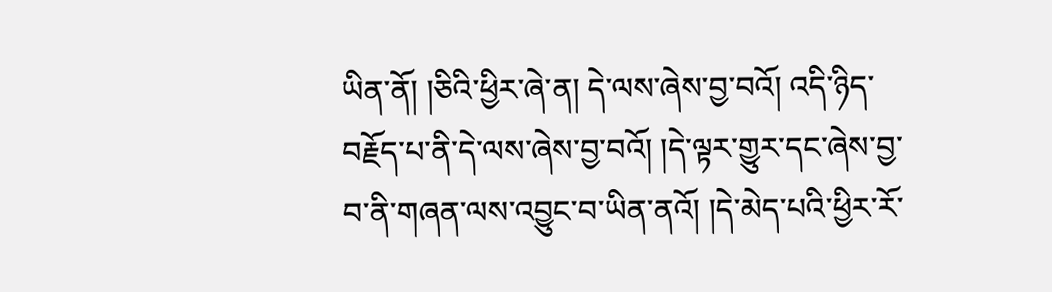ཡིན་ནོ། །ཅིའི་ཕྱིར་ཞེ་ན། དེ་ལས་ཞེས་བྱ་བའོ། འདི་ཉིད་བརྗོད་པ་ནི་དེ་ལས་ཞེས་བྱ་བའོ། །དེ་ལྟར་གྱུར་དང་ཞེས་བྱ་བ་ནི་གཞན་ལས་འབྱུང་བ་ཡིན་ནའོ། །དེ་མེད་པའི་ཕྱིར་རོ་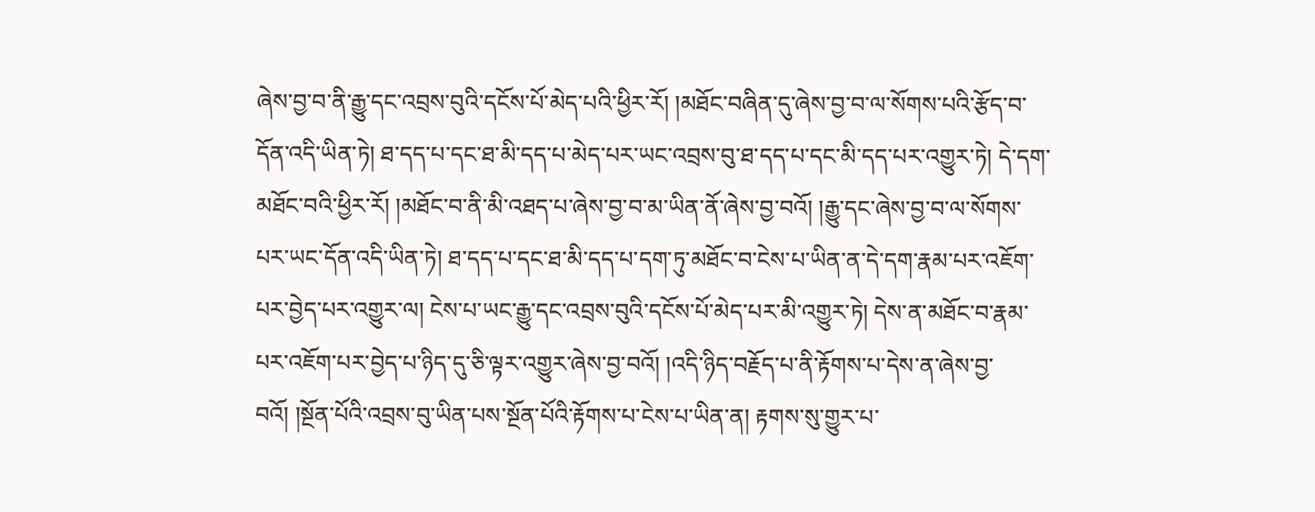ཞེས་བྱ་བ་ནི་རྒྱུ་དང་འབྲས་བུའི་དངོས་པོ་མེད་པའི་ཕྱིར་རོ། །མཐོང་བཞིན་དུ་ཞེས་བྱ་བ་ལ་སོགས་པའི་རྩོད་བ་དོན་འདི་ཡིན་ཏེ། ཐ་དད་པ་དང་ཐ་མི་དད་པ་མེད་པར་ཡང་འབྲས་བུ་ཐ་དད་པ་དང་མི་དད་པར་འགྱུར་ཏེ། དེ་དག་མཐོང་བའི་ཕྱིར་རོ། །མཐོང་བ་ནི་མི་འཐད་པ་ཞེས་བྱ་བ་མ་ཡིན་ནོ་ཞེས་བྱ་བའོ། །རྒྱུ་དང་ཞེས་བྱ་བ་ལ་སོགས་པར་ཡང་དོན་འདི་ཡིན་ཏེ། ཐ་དད་པ་དང་ཐ་མི་དད་པ་དག་ཏུ་མཐོང་བ་ངེས་པ་ཡིན་ན་དེ་དག་རྣམ་པར་འཇོག་པར་བྱེད་པར་འགྱུར་ལ། ངེས་པ་ཡང་རྒྱུ་དང་འབྲས་བུའི་དངོས་པོ་མེད་པར་མི་འགྱུར་ཏེ། དེས་ན་མཐོང་བ་རྣམ་པར་འཇོག་པར་བྱེད་པ་ཉིད་དུ་ཅི་ལྟར་འགྱུར་ཞེས་བྱ་བའོ། །འདི་ཉིད་བརྗོད་པ་ནི་རྟོགས་པ་དེས་ན་ཞེས་བྱ་བའོ། །སྔོན་པོའི་འབྲས་བུ་ཡིན་པས་སྔོན་པོའི་རྟོགས་པ་ངེས་པ་ཡིན་ན། རྟགས་སུ་གྱུར་པ་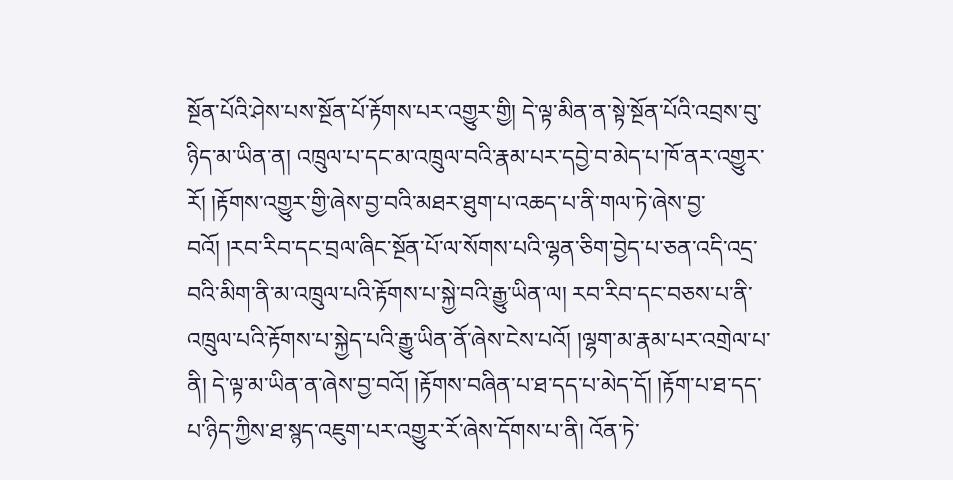སྔོན་པོའི་ཤེས་པས་སྔོན་པོ་རྟོགས་པར་འགྱུར་གྱི། དེ་ལྟ་མིན་ན་སྟེ་སྔོན་པོའི་འབྲས་བུ་ཉིད་མ་ཡིན་ན། འཁྲུལ་པ་དང་མ་འཁྲུལ་བའི་རྣམ་པར་དབྱེ་བ་མེད་པ་ཁོ་ནར་འགྱུར་རོ། །རྟོགས་འགྱུར་གྱི་ཞེས་བྱ་བའི་མཐར་ཐུག་པ་འཆད་པ་ནི་གལ་ཏེ་ཞེས་བྱ་བའོ། །རབ་རིབ་དང་བྲལ་ཞིང་སྔོན་པོ་ལ་སོགས་པའི་ལྷན་ཅིག་བྱེད་པ་ཅན་འདི་འདྲ་བའི་མིག་ནི་མ་འཁྲུལ་པའི་རྟོགས་པ་སྐྱེ་བའི་རྒྱུ་ཡིན་ལ། རབ་རིབ་དང་བཅས་པ་ནི་འཁྲུལ་པའི་རྟོགས་པ་སྐྱེད་པའི་རྒྱུ་ཡིན་ནོ་ཞེས་ངེས་པའོ། །ལྷག་མ་རྣམ་པར་འགྲེལ་པ་ནི། དེ་ལྟ་མ་ཡིན་ན་ཞེས་བྱ་བའོ། །རྟོགས་བཞིན་པ་ཐ་དད་པ་མེད་དོ། །རྟོག་པ་ཐ་དད་པ་ཉིད་ཀྱིས་ཐ་སྙད་འཇུག་པར་འགྱུར་རོ་ཞེས་དོགས་པ་ནི། འོན་ཏེ་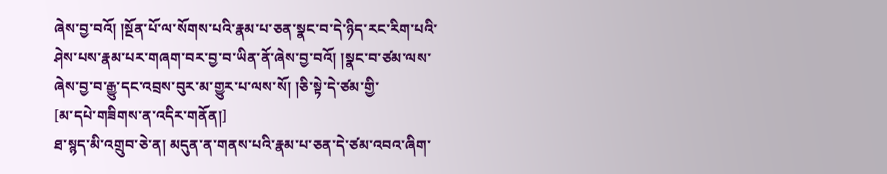ཞེས་བྱ་བའོ། །སྔོན་པོ་ལ་སོགས་པའི་རྣམ་པ་ཅན་སྣང་བ་དེ་ཉིད་རང་རིག་པའི་ཤེས་པས་རྣམ་པར་གཞག་བར་བྱ་བ་ཡིན་ནོ་ཞེས་བྱ་བའོ། །སྣང་བ་ཙམ་ལས་ཞེས་བྱ་བ་རྒྱུ་དང་འབྲས་བུར་མ་གྱུར་པ་ལས་སོ། །ཅི་སྟེ་དེ་ཙམ་གྱི་
[མ་དཔེ་གཟིགས་ན་འདིར་གནོན།]
ཐ་སྙད་མི་འགྲུབ་ཅེ་ན། མདུན་ན་གནས་པའི་རྣམ་པ་ཅན་དེ་ཙམ་འབའ་ཞིག་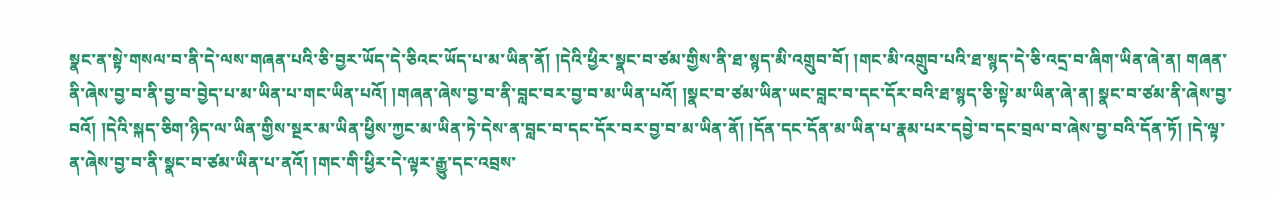སྣང་ན་སྟེ་གསལ་བ་ནི་དེ་ལས་གཞན་པའི་ཅི་བྱར་ཡོད་དེ་ཅིའང་ཡོད་པ་མ་ཡིན་ནོ། །དེའི་ཕྱིར་སྣང་བ་ཙམ་གྱིས་ནི་ཐ་སྙད་མི་འགྲུབ་བོ། །གང་མི་འགྲུབ་པའི་ཐ་སྙད་དེ་ཅི་འདྲ་བ་ཞིག་ཡིན་ཞེ་ན། གཞན་ནི་ཞེས་བྱ་བ་ནི་བྱ་བ་བྱེད་པ་མ་ཡིན་པ་གང་ཡིན་པའོ། །གཞན་ཞེས་བྱ་བ་ནི་བླང་བར་བྱ་བ་མ་ཡིན་པའོ། །སྣང་བ་ཙམ་ཡིན་ཡང་བླང་བ་དང་དོར་བའི་ཐ་སྙད་ཅི་སྟེ་མ་ཡིན་ཞེ་ན། སྣང་བ་ཙམ་ནི་ཞེས་བྱ་བའོ། །དེའི་སྐད་ཅིག་ཉིད་ལ་ཡིན་གྱིས་སྔར་མ་ཡིན་ཕྱིས་ཀྱང་མ་ཡིན་ཏེ་དེས་ན་བླང་བ་དང་དོར་བར་བྱ་བ་མ་ཡིན་ནོ། །དོན་དང་དོན་མ་ཡིན་པ་རྣམ་པར་དབྱེ་བ་དང་བྲལ་བ་ཞེས་བྱ་བའི་དོན་ཏོ། །དེ་ལྟ་ན་ཞེས་བྱ་བ་ནི་སྣང་བ་ཙམ་ཡིན་པ་ནའོ། །གང་གི་ཕྱིར་དེ་ལྟར་རྒྱུ་དང་འབྲས་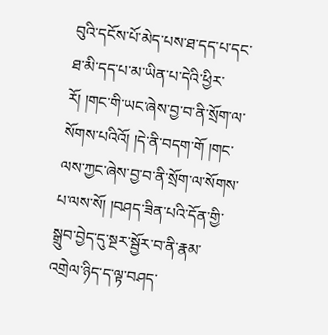བུའི་དངོས་པོ་མེད་པས་ཐ་དད་པ་དང་ཐ་མི་དད་པ་མ་ཡིན་པ་དེའི་ཕྱིར་རོ། །གང་གི་ཡང་ཞེས་བྱ་བ་ནི་སྲོག་ལ་སོགས་པའིའོ། །དེ་ནི་བདག་གོ །གང་ལས་ཀྱང་ཞེས་བྱ་བ་ནི་སྲོག་ལ་སོགས་པ་ལས་སོ། །བཤད་ཟིན་པའི་དོན་གྱི་སྒྲུབ་བྱེད་དུ་སྔར་སྦྱོར་བ་ནི་རྣམ་འགྲེལ་ཉིད་ད་ལྟ་བཤད་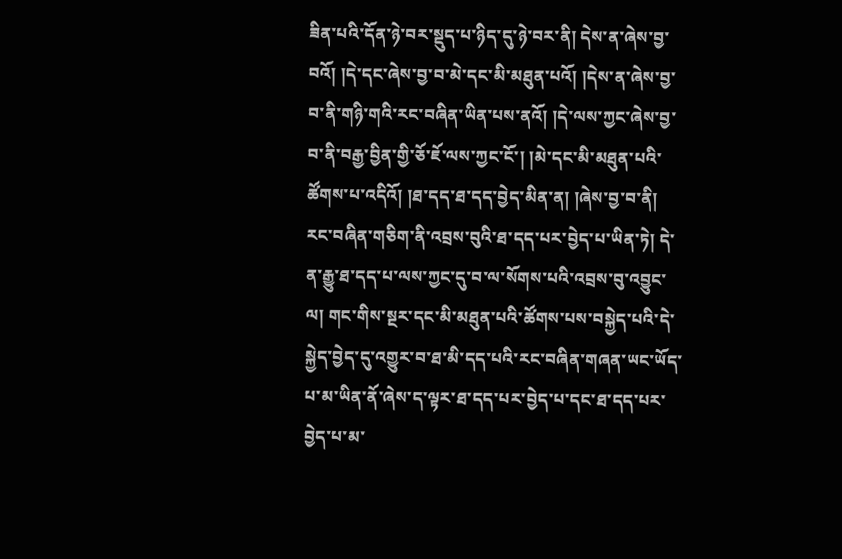ཟིན་པའི་དོན་ཉེ་བར་སྡུད་པ་ཉིད་དུ་ཉེ་བར་ནི། དེས་ན་ཞེས་བྱ་བའོ། །དེ་དང་ཞེས་བྱ་བ་མེ་དང་མི་མཐུན་པའོ། །དེས་ན་ཞེས་བྱ་བ་ནི་གཉི་གའི་རང་བཞིན་ཡིན་པས་ནའོ། །དེ་ལས་ཀྱང་ཞེས་བྱ་བ་ནི་བརྒྱ་བྱིན་གྱི་ཅོ་ཇོ་ལས་ཀྱང་ངོ་། །མེ་དང་མི་མཐུན་པའི་ཚོགས་པ་འདིའོ། །ཐ་དད་ཐ་དད་བྱེད་མིན་ན། །ཞེས་བྱ་བ་ནི། རང་བཞིན་གཅིག་ནི་འབྲས་བུའི་ཐ་དད་པར་བྱེད་པ་ཡིན་ཏེ། དེ་ན་རྒྱུ་ཐ་དད་པ་ལས་ཀྱང་དུ་བ་ལ་སོགས་པའི་འབྲས་བུ་འབྱུང་ལ། གང་གིས་སྔར་དང་མི་མཐུན་པའི་ཚོགས་པས་བསྐྱེད་པའི་དེ་སྐྱེད་བྱེད་དུ་འགྱུར་བ་ཐ་མི་དད་པའི་རང་བཞིན་གཞན་ཡང་ཡོད་པ་མ་ཡིན་ནོ་ཞེས་ད་ལྟར་ཐ་དད་པར་བྱེད་པ་དང་ཐ་དད་པར་བྱེད་པ་མ་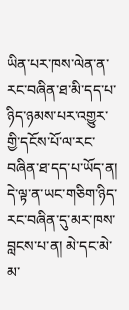ཡིན་པར་ཁས་ལེན་ན་རང་བཞིན་ཐ་མི་དད་པ་ཉིད་ཉམས་པར་འགྱུར་གྱི་དངོས་པོ་ལ་རང་བཞིན་ཐ་དད་པ་ཡོད་ན། དེ་ལྟ་ན་ཡང་གཅིག་ཉིད་རང་བཞིན་དུ་མར་ཁས་བླངས་པ་ན། མེ་དང་མེ་མ་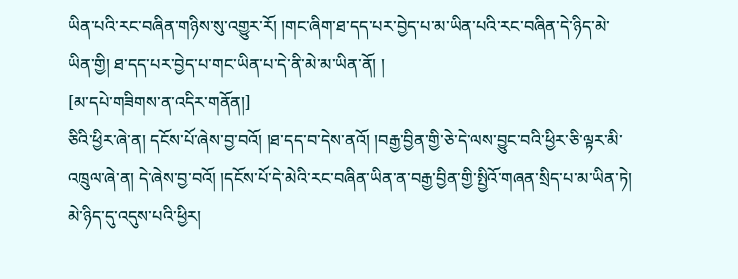ཡིན་པའི་རང་བཞིན་གཉིས་སུ་འགྱུར་རོ། །གང་ཞིག་ཐ་དད་པར་བྱེད་པ་མ་ཡིན་པའི་རང་བཞིན་དེ་ཉིད་མེ་ཡིན་གྱི། ཐ་དད་པར་བྱེད་པ་གང་ཡིན་པ་དེ་ནི་མེ་མ་ཡིན་ནོ། །
[མ་དཔེ་གཟིགས་ན་འདིར་གནོན།]
ཅིའི་ཕྱིར་ཞེ་ན། དངོས་པོ་ཞེས་བྱ་བའོ། །ཐ་དད་བ་དེས་ནའོ། །བརྒྱ་བྱིན་གྱི་ཅེ་དེ་ལས་བྱུང་བའི་ཕྱིར་ཅི་ལྟར་མི་འཁྲུལ་ཞེ་ན། དེ་ཞེས་བྱ་བའོ། །དངོས་པོ་དེ་མེའི་རང་བཞིན་ཡིན་ན་བརྒྱ་བྱིན་གྱི་སྤྱིའོ་གཞན་སྲིད་པ་མ་ཡིན་ཏེ། མེ་ཉིད་དུ་འདུས་པའི་ཕྱིར།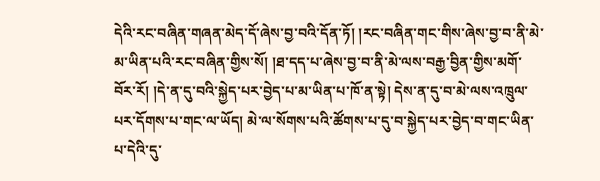དེའི་རང་བཞིན་གཞན་མེད་དོ་ཞེས་བྱ་བའི་དོན་ཏོ། །རང་བཞིན་གང་གིས་ཞེས་བྱ་བ་ནི་མེ་མ་ཡིན་པའི་རང་བཞིན་གྱིས་སོ། །ཐ་དད་པ་ཞེས་བྱ་བ་ནི་མེ་ལས་བརྒྱ་བྱིན་གྱིས་མགོ་བོར་རོ། །དེ་ན་དུ་བའི་སྐྱེད་པར་བྱེད་པ་མ་ཡིན་པ་ཁོ་ན་སྟེ། དེས་ན་དུ་བ་མེ་ལས་འཁྲུལ་པར་དོགས་པ་གང་ལ་ཡོད། མེ་ལ་སོགས་པའི་ཚོགས་པ་དུ་བ་སྐྱེད་པར་བྱེད་བ་གང་ཡིན་པ་དེའི་དུ་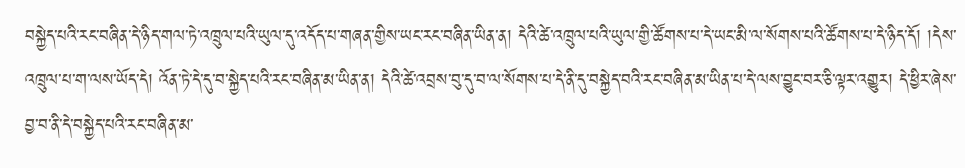བསྐྱེད་པའི་རང་བཞིན་དེ་ཉིད་གལ་ཏེ་འཁྲུལ་པའི་ཡུལ་དུ་འདོད་པ་གཞན་གྱིས་ཡང་རང་བཞིན་ཡིན་ན། དེའི་ཚེ་འཁྲུལ་པའི་ཡུལ་གྱི་ཚོགས་པ་དེ་ཡང་མི་ལ་སོགས་པའི་ཚོགས་པ་དེ་ཉིད་དོ། །དེས་འཁྲུལ་པ་ག་ལས་ཡོད་དེ། འོན་ཏེ་དེ་དུ་བ་སྐྱེད་པའི་རང་བཞིན་མ་ཡིན་ན། དེའི་ཚེ་འབྲས་བུ་དུ་བ་ལ་སོགས་པ་དེ་ནི་དུ་བསྐྱེད་བའི་རང་བཞིན་མ་ཡིན་པ་དེ་ལས་བྱུང་བར་ཅི་ལྟར་འགྱུར། དེ་ཕྱིར་ཞེས་བྱ་བ་ནི་དེ་བསྐྱེད་པའི་རང་བཞིན་མ་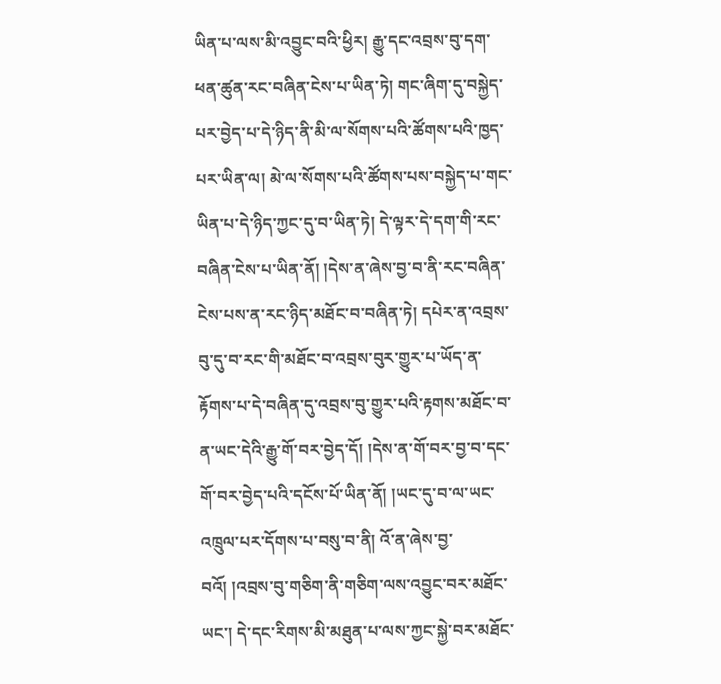ཡིན་པ་ལས་མི་འབྱུང་བའི་ཕྱིར། རྒྱུ་དང་འབྲས་བུ་དག་ཕན་ཚུན་རང་བཞིན་ངེས་པ་ཡིན་ཏེ། གང་ཞིག་དུ་བསྐྱེད་པར་བྱེད་པ་དེ་ཉིད་ནི་མི་ལ་སོགས་པའི་ཚོགས་པའི་ཁྱད་པར་ཡིན་ལ། མེ་ལ་སོགས་པའི་ཚོགས་པས་བསྐྱེད་པ་གང་ཡིན་པ་དེ་ཉིད་ཀྱང་དུ་བ་ཡིན་ཏེ། དེ་ལྟར་དེ་དག་གི་རང་བཞིན་ངེས་པ་ཡིན་ནོ། །དེས་ན་ཞེས་བྱ་བ་ནི་རང་བཞིན་ངེས་པས་ན་རང་ཉིད་མཐོང་བ་བཞིན་ཏེ། དཔེར་ན་འབྲས་བུ་དུ་བ་རང་གི་མཐོང་བ་འབྲས་བུར་གྱུར་པ་ཡོད་ན་རྟོགས་པ་དེ་བཞིན་དུ་འབྲས་བུ་གྱུར་པའི་རྟགས་མཐོང་བ་ན་ཡང་དེའི་རྒྱུ་གོ་བར་བྱེད་དོ། །དེས་ན་གོ་བར་བྱ་བ་དང་གོ་བར་བྱེད་པའི་དངོས་པོ་ཡིན་ནོ། །ཡང་དུ་བ་ལ་ཡང་འཁྲུལ་པར་དོགས་པ་བསུ་བ་ནི། འོ་ན་ཞེས་བྱ་བའོ། །འབྲས་བུ་གཅིག་ནི་གཅིག་ལས་འབྱུང་བར་མཐོང་ཡང་། དེ་དང་རིགས་མི་མཐུན་པ་ལས་ཀྱང་སྐྱེ་བར་མཐོང་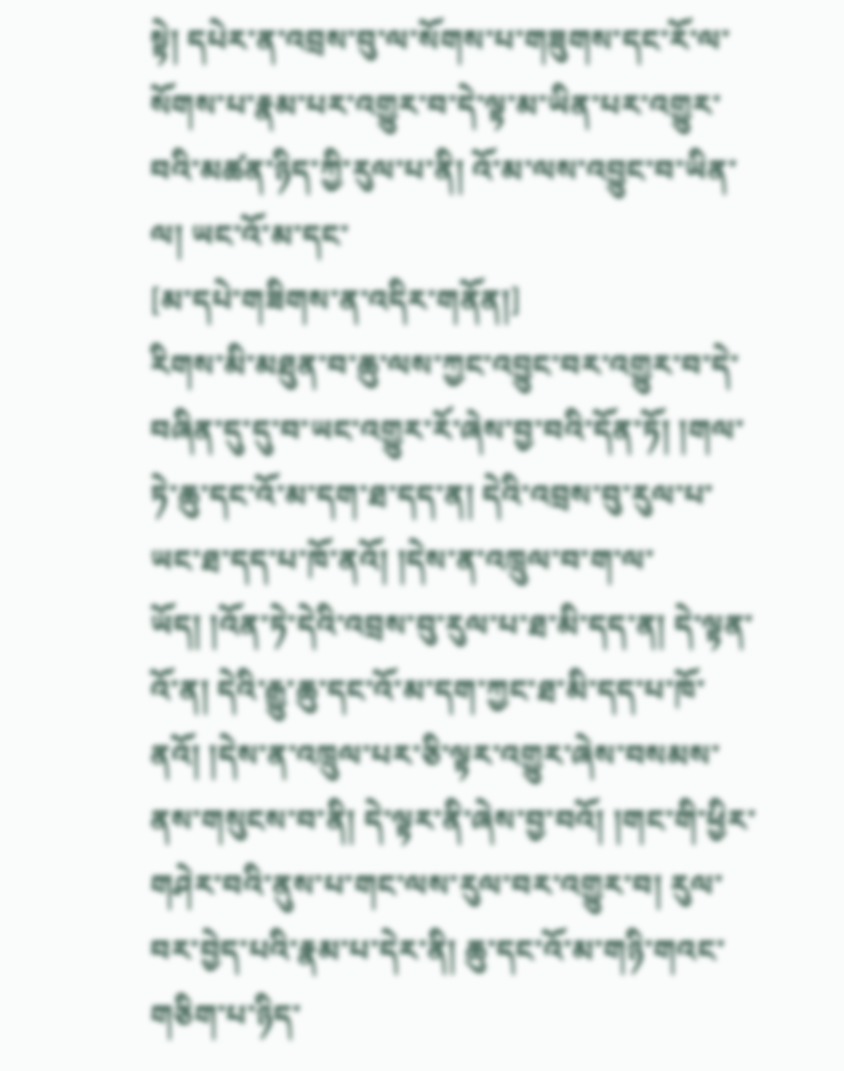སྟེ། དཔེར་ན་འབྲས་བུ་ལ་སོགས་པ་གཟུགས་དང་རོ་ལ་སོགས་པ་རྣམ་པར་འགྱུར་བ་དེ་ལྟ་མ་ཡིན་པར་འགྱུར་བའི་མཚན་ཉིད་ཀྱི་རུལ་པ་ནི། འོ་མ་ལས་འབྱུང་བ་ཡིན་ལ། ཡང་འོ་མ་དང་
[མ་དཔེ་གཟིགས་ན་འདིར་གནོན།]
རིགས་མི་མཐུན་བ་ཆུ་ལས་ཀྱང་འབྱུང་བར་འགྱུར་བ་དེ་བཞིན་དུ་དུ་བ་ཡང་འགྱུར་རོ་ཞེས་བྱ་བའི་དོན་ཏོ། །གལ་ཏེ་ཆུ་དང་འོ་མ་དག་ཐ་དད་ན། དེའི་འབྲས་བུ་རུལ་པ་ཡང་ཐ་དད་པ་ཁོ་ནའོ། །དེས་ན་འཁྲུལ་བ་ག་ལ་ཡོད། །འོན་ཏེ་དེའི་འབྲས་བུ་རུལ་པ་ཐ་མི་དད་ན། དེ་ལྟན་འོ་ན། དེའི་རྒྱུ་ཆུ་དང་འོ་མ་དག་ཀྱང་ཐ་མི་དད་པ་ཁོ་ནའོ། །དེས་ན་འཁྲུལ་པར་ཅི་ལྟར་འགྱུར་ཞེས་བསམས་ནས་གསུངས་བ་ནི། དེ་ལྟར་ནི་ཞེས་བྱ་བའོ། །གང་གི་ཕྱིར་གཤེར་བའི་ནུས་པ་གང་ལས་རུལ་བར་འགྱུར་བ། རུལ་བར་བྱེད་པའི་རྣམ་པ་དེར་ནི། ཆུ་དང་འོ་མ་གཉི་གའང་གཅིག་པ་ཉིད་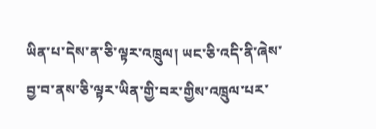ཡིན་པ་དེས་ན་ཅི་ལྟར་འཁྲུལ། ཡང་ཅི་འདི་ནི་ཞེས་བྱ་བ་ནས་ཅི་ལྟར་ཡིན་གྱི་བར་གྱིས་འཁྲུལ་པར་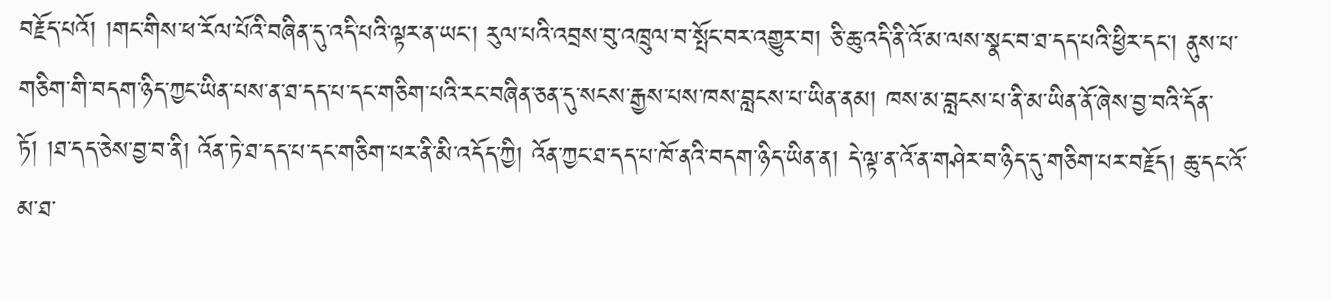བརྗོད་པའོ། །གང་གིས་ཕ་རོལ་པོའི་བཞིན་དུ་འདི་པའི་ལྟར་ན་ཡང་། རུལ་པའི་འབྲས་བུ་འཁྲུལ་བ་སྤོང་བར་འགྱུར་བ། ཅི་ཆུ་འདི་ནི་འོ་མ་ལས་སྣང་བ་ཐ་དད་པའི་ཕྱིར་དང་། ནུས་པ་གཅིག་གི་བདག་ཉིད་ཀྱང་ཡིན་པས་ན་ཐ་དད་པ་དང་གཅིག་པའི་རང་བཞིན་ཅན་དུ་སངས་རྒྱས་པས་ཁས་བླངས་པ་ཡིན་ནམ། ཁས་མ་བླངས་པ་ནི་མ་ཡིན་ནོ་ཞེས་བྱ་བའི་དོན་ཏོ། །ཐ་དད་ཅེས་བྱ་བ་ནི། འོན་ཏེ་ཐ་དད་པ་དང་གཅིག་པར་ནི་མི་འདོད་ཀྱི། འོན་ཀྱང་ཐ་དད་པ་ཁོ་ནའི་བདག་ཉིད་ཡིན་ན། དེ་ལྟ་ན་འོ་ན་གཤེར་བ་ཉིད་དུ་གཅིག་པར་བརྗོད། ཆུ་དང་འོ་མ་ཐ་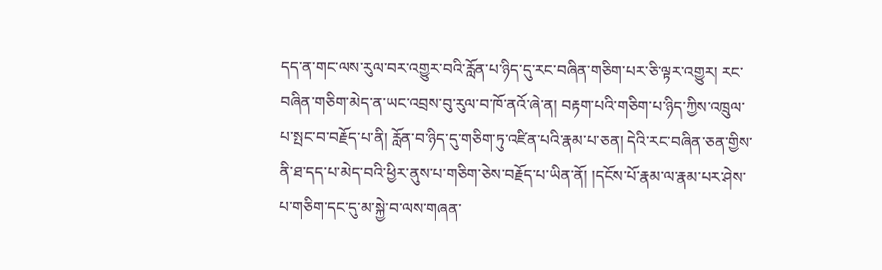དད་ན་གང་ལས་རུལ་བར་འགྱུར་བའི་རློན་པ་ཉིད་དུ་རང་བཞིན་གཅིག་པར་ཅི་ལྟར་འགྱུར། རང་བཞིན་གཅིག་མེད་ན་ཡང་འབྲས་བུ་རུལ་བ་ཁོ་ནའོ་ཞེ་ན། བརྟག་པའི་གཅིག་པ་ཉིད་ཀྱིས་འཁྲུལ་པ་སྤང་བ་བརྗོད་པ་ནི། རློན་བ་ཉིད་དུ་གཅིག་ཏུ་འཛིན་པའི་རྣམ་པ་ཅན། དེའི་རང་བཞིན་ཅན་གྱིས་ནི་ཐ་དད་པ་མེད་བའི་ཕྱིར་ནུས་པ་གཅིག་ཅེས་བརྗོད་པ་ཡིན་ནོ། །དངོས་པོ་རྣམ་ལ་རྣམ་པར་ཤེས་པ་གཅིག་དང་དུ་མ་སྐྱེ་བ་ལས་གཞན་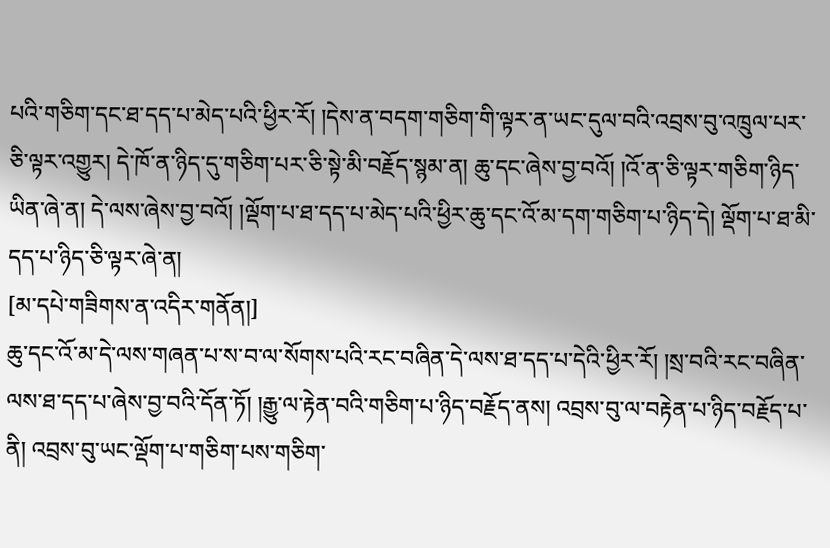པའི་གཅིག་དང་ཐ་དད་པ་མེད་པའི་ཕྱིར་རོ། །དེས་ན་བདག་གཅིག་གི་ལྟར་ན་ཡང་དུལ་བའི་འབྲས་བུ་འཁྲུལ་པར་ཅི་ལྟར་འགྱུར། དེ་ཁོ་ན་ཉིད་དུ་གཅིག་པར་ཅི་སྟེ་མི་བརྗོད་སྙམ་ན། ཆུ་དང་ཞེས་བྱ་བའོ། །འོ་ན་ཅི་ལྟར་གཅིག་ཉིད་ཡིན་ཞེ་ན། དེ་ལས་ཞེས་བྱ་བའོ། །ལྡོག་པ་ཐ་དད་པ་མེད་པའི་ཕྱིར་ཆུ་དང་འོ་མ་དག་གཅིག་པ་ཉིད་དེ། ལྡོག་པ་ཐ་མི་དད་པ་ཉིད་ཅི་ལྟར་ཞེ་ན།
[མ་དཔེ་གཟིགས་ན་འདིར་གནོན།]
ཆུ་དང་འོ་མ་དེ་ལས་གཞན་པ་ས་བ་ལ་སོགས་པའི་རང་བཞིན་དེ་ལས་ཐ་དད་པ་དེའི་ཕྱིར་རོ། །སྲ་བའི་རང་བཞིན་ལས་ཐ་དད་པ་ཞེས་བྱ་བའི་དོན་ཏོ། །རྒྱུ་ལ་རྟེན་བའི་གཅིག་པ་ཉིད་བརྗོད་ནས། འབྲས་བུ་ལ་བརྟེན་པ་ཉིད་བརྗོད་པ་ནི། འབྲས་བུ་ཡང་ལྡོག་པ་གཅིག་པས་གཅིག་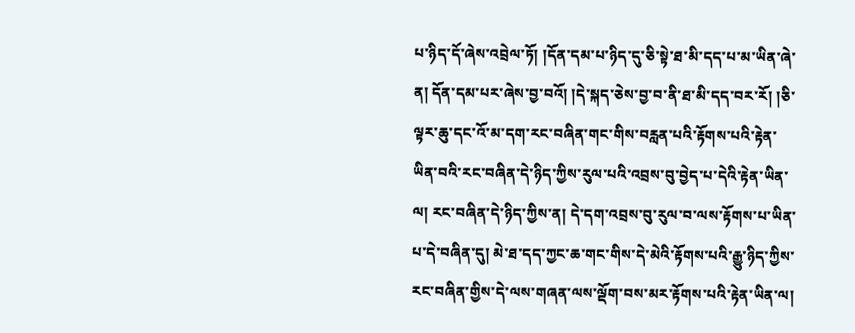པ་ཉིད་དོ་ཞེས་འབྲེལ་ཏོ། །དོན་དམ་པ་ཉིད་དུ་ཅི་སྟེ་ཐ་མི་དད་པ་མ་ཡིན་ཞེ་ན། དོན་དམ་པར་ཞེས་བྱ་བའོ། །དེ་སྐད་ཅེས་བྱ་བ་ནི་ཐ་མི་དད་བར་རོ། །ཅི་ལྟར་ཆུ་དང་འོ་མ་དག་རང་བཞིན་གང་གིས་བརླན་པའི་རྟོགས་པའི་རྟེན་ཡིན་བའི་རང་བཞིན་དེ་ཉིད་ཀྱིས་རུལ་པའི་འབྲས་བུ་བྱེད་པ་དེའི་རྟེན་ཡིན་ལ། རང་བཞིན་དེ་ཉིད་ཀྱིས་ན། དེ་དག་འབྲས་བུ་རུལ་བ་ལས་རྟོགས་པ་ཡིན་པ་དེ་བཞིན་དུ། མེ་ཐ་དད་ཀྱང་ཆ་གང་གིས་དེ་མེའི་རྟོགས་པའི་རྒྱུ་ཉིད་ཀྱིས་རང་བཞིན་གྱིས་དེ་ལས་གཞན་ལས་ལྡོག་བས་མར་རྟོགས་པའི་རྟེན་ཡིན་ལ།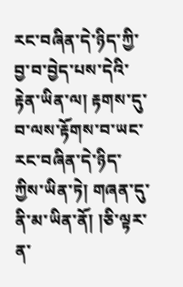རང་བཞིན་དེ་ཉིད་ཀྱི་བྱ་བ་བྱེད་པས་དེའི་རྟེན་ཡིན་ལ། རྟགས་དུ་བ་ལས་རྟོགས་བ་ཡང་རང་བཞིན་དེ་ཉིད་ཀྱིས་ཡིན་ཏེ། གཞན་དུ་ནི་མ་ཡིན་ནོ། །ཅི་ལྟར་ན་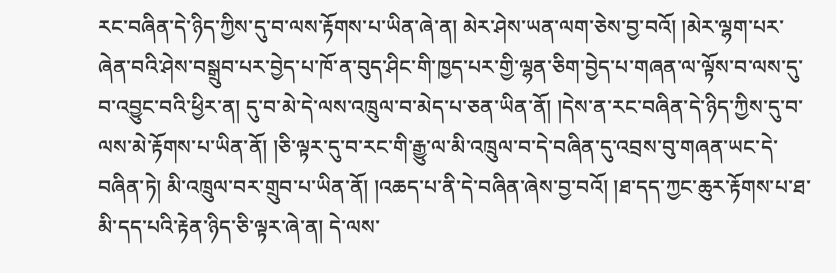རང་བཞིན་དེ་ཉིད་ཀྱིས་དུ་བ་ལས་རྟོགས་པ་ཡིན་ཞེ་ན། མེར་ཤེས་ཡན་ལག་ཅེས་བྱ་བའོ། །མེར་ལྷག་པར་ཞེན་བའི་ཤེས་བསྒྲུབ་པར་བྱེད་པ་ཁོ་ན་བུད་ཤིང་གི་ཁྱད་པར་གྱི་ལྷན་ཅིག་བྱེད་པ་གཞན་ལ་ལྟོས་བ་ལས་དུ་བ་འབྱུང་བའི་ཕྱིར་ན། དུ་བ་མེ་དེ་ལས་འཁྲུལ་བ་མེད་པ་ཅན་ཡིན་ནོ། །དེས་ན་རང་བཞིན་དེ་ཉིད་ཀྱིས་དུ་བ་ལས་མེ་རྟོགས་པ་ཡིན་ནོ། །ཅི་ལྟར་དུ་བ་རང་གི་རྒྱུ་ལ་མི་འཁྲུལ་བ་དེ་བཞིན་དུ་འབྲས་བུ་གཞན་ཡང་དེ་བཞིན་ཏེ། མི་འཁྲུལ་བར་གྲུབ་པ་ཡིན་ནོ། །འཆད་པ་ནི་དེ་བཞིན་ཞེས་བྱ་བའོ། །ཐ་དད་ཀྱང་ཆུར་རྟོགས་པ་ཐ་མི་དད་པའི་རྟེན་ཉིད་ཅི་ལྟར་ཞེ་ན། དེ་ལས་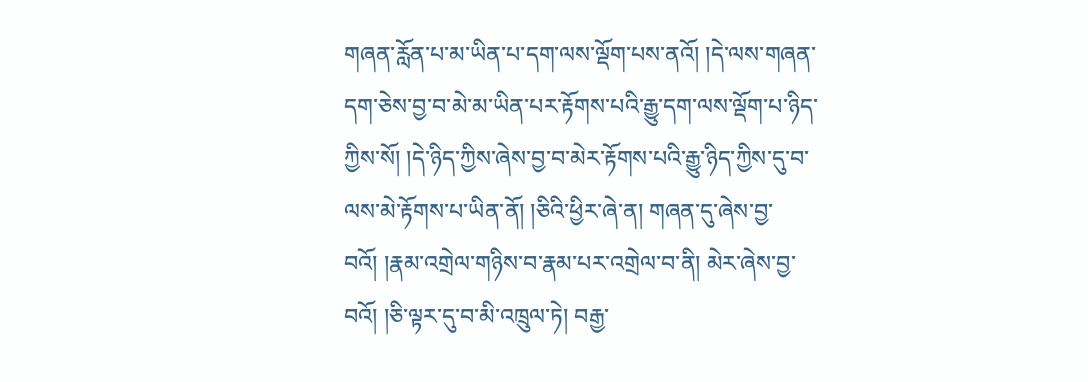གཞན་རློན་པ་མ་ཡིན་པ་དག་ལས་ལྡོག་པས་ནའོ། །དེ་ལས་གཞན་དག་ཅེས་བྱ་བ་མེ་མ་ཡིན་པར་རྟོགས་པའི་རྒྱུ་དག་ལས་ལྡོག་པ་ཉིད་ཀྱིས་སོ། །དེ་ཉིད་ཀྱིས་ཞེས་བྱ་བ་མེར་རྟོགས་པའི་རྒྱུ་ཉིད་ཀྱིས་དུ་བ་ལས་མེ་རྟོགས་པ་ཡིན་ནོ། །ཅིའི་ཕྱིར་ཞེ་ན། གཞན་དུ་ཞེས་བྱ་བའོ། །རྣམ་འགྲེལ་གཉིས་བ་རྣམ་པར་འགྲེལ་བ་ནི། མེར་ཞེས་བྱ་བའོ། །ཅི་ལྟར་དུ་བ་མི་འཁྲུལ་ཏེ། བརྒྱ་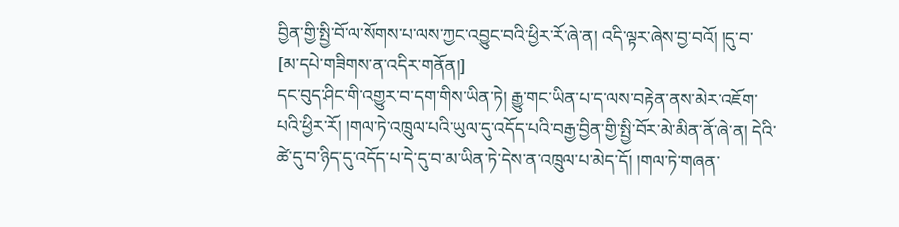བྱིན་གྱི་སྤྱི་བོ་ལ་སོགས་པ་ལས་ཀྱང་འབྱུང་བའི་ཕྱིར་རོ་ཞེ་ན། འདི་ལྟར་ཞེས་བྱ་བའོ། །དུ་བ་
[མ་དཔེ་གཟིགས་ན་འདིར་གནོན།]
དང་བུད་ཤིང་གི་འགྱུར་བ་དག་གིས་ཡིན་ཏེ། རྒྱུ་གང་ཡིན་པ་ད་ལས་བརྟེན་ནས་མེར་འཇོག་པའི་ཕྱིར་རོ། །གལ་ཏེ་འཁྲུལ་པའི་ཡུལ་དུ་འདོད་པའི་བརྒྱ་བྱིན་གྱི་སྤྱི་བོར་མེ་མིན་ནོ་ཞེ་ན། དེའི་ཚེ་དུ་བ་ཉིད་དུ་འདོད་པ་དེ་དུ་བ་མ་ཡིན་ཏེ་དེས་ན་འཁྲུལ་པ་མེད་དོ། །གལ་ཏེ་གཞན་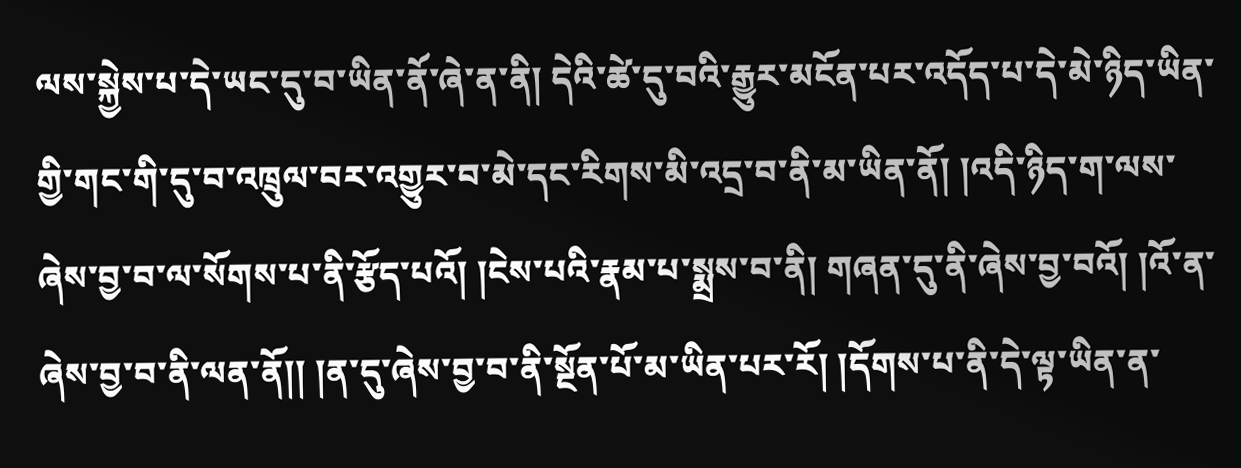ལས་སྐྱེས་པ་དེ་ཡང་དུ་བ་ཡིན་ནོ་ཞེ་ན་ནི། དེའི་ཚེ་དུ་བའི་རྒྱུར་མངོན་པར་འདོད་པ་དེ་མེ་ཉིད་ཡིན་གྱི་གང་གི་དུ་བ་འཁྲུལ་བར་འགྱུར་བ་མེ་དང་རིགས་མི་འདྲ་བ་ནི་མ་ཡིན་ནོ། །འདི་ཉིད་ག་ལས་ཞེས་བྱ་བ་ལ་སོགས་པ་ནི་རྩོད་པའོ། །ངེས་པའི་རྣམ་པ་སྨྲས་བ་ནི། གཞན་དུ་ནི་ཞེས་བྱ་བའོ། །འོ་ན་ཞེས་བྱ་བ་ནི་ལན་ནོ།། །ན་དུ་ཞེས་བྱ་བ་ནི་སྔོན་པོ་མ་ཡིན་པར་རོ། །དོགས་པ་ནི་དེ་ལྟ་ཡིན་ན་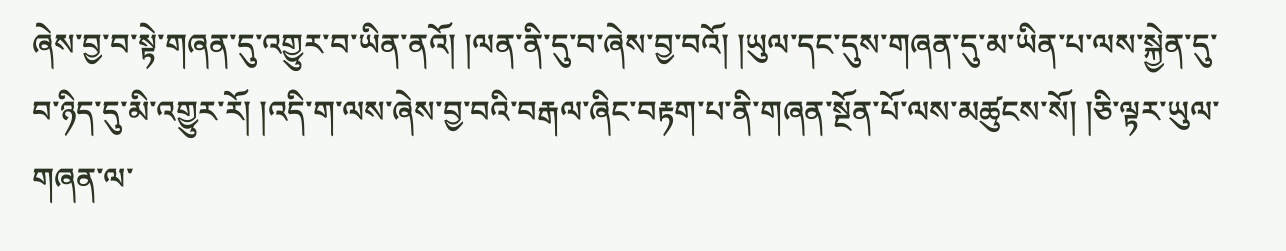ཞེས་བྱ་བ་སྟེ་གཞན་དུ་འགྱུར་བ་ཡིན་ནའོ། །ལན་ནི་དུ་བ་ཞེས་བྱ་བའོ། །ཡུལ་དང་དུས་གཞན་དུ་མ་ཡིན་པ་ལས་སྐྱེན་དུ་བ་ཉིད་དུ་མི་འགྱུར་རོ། །འདི་ག་ལས་ཞེས་བྱ་བའི་བརྒལ་ཞིང་བརྟག་པ་ནི་གཞན་སྔོན་པོ་ལས་མཚུངས་སོ། །ཅི་ལྟར་ཡུལ་གཞན་ལ་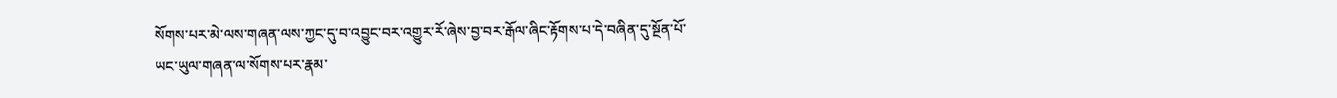སོགས་པར་མེ་ལས་གཞན་ལས་ཀྱང་དུ་བ་འབྱུང་བར་འགྱུར་རོ་ཞེས་བྱ་བར་རྒོལ་ཞིང་རྟོགས་པ་དེ་བཞིན་དུ་སྔོན་པོ་ཡང་ཡུལ་གཞན་ལ་སོགས་པར་རྣམ་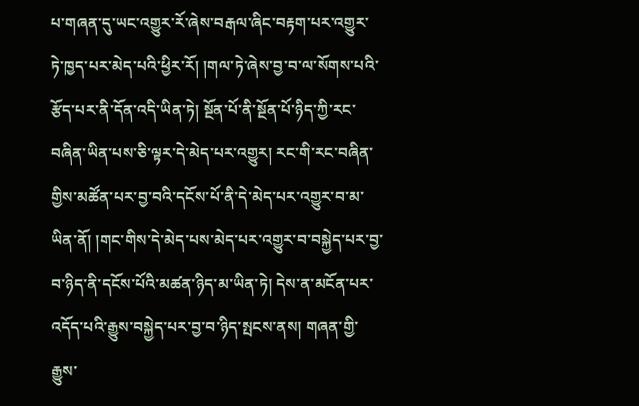པ་གཞན་དུ་ཡང་འགྱུར་རོ་ཞེས་བརྒལ་ཞིང་བརྟག་པར་འགྱུར་ཏེ་ཁྱད་པར་མེད་པའི་ཕྱིར་རོ། །གལ་ཏེ་ཞེས་བྱ་བ་ལ་སོགས་པའི་རྩོད་པར་ནི་དོན་འདི་ཡིན་ཏེ། སྔོན་པོ་ནི་སྔོན་པོ་ཉིད་ཀྱི་རང་བཞིན་ཡིན་པས་ཅི་ལྟར་དེ་མེད་པར་འགྱུར། རང་གི་རང་བཞིན་གྱིས་མཚོན་པར་བྱ་བའི་དངོས་པོ་ནི་དེ་མེད་པར་འགྱུར་བ་མ་ཡིན་ནོ། །གང་གིས་དེ་མེད་པས་མེད་པར་འགྱུར་བ་བསྐྱེད་པར་བྱ་བ་ཉིད་ནི་དངོས་པོའི་མཚན་ཉིད་མ་ཡིན་ཏེ། དེས་ན་མངོན་པར་འདོད་པའི་རྒྱུས་བསྐྱེད་པར་བྱ་བ་ཉིད་སྤངས་ནས། གཞན་གྱི་རྒྱུས་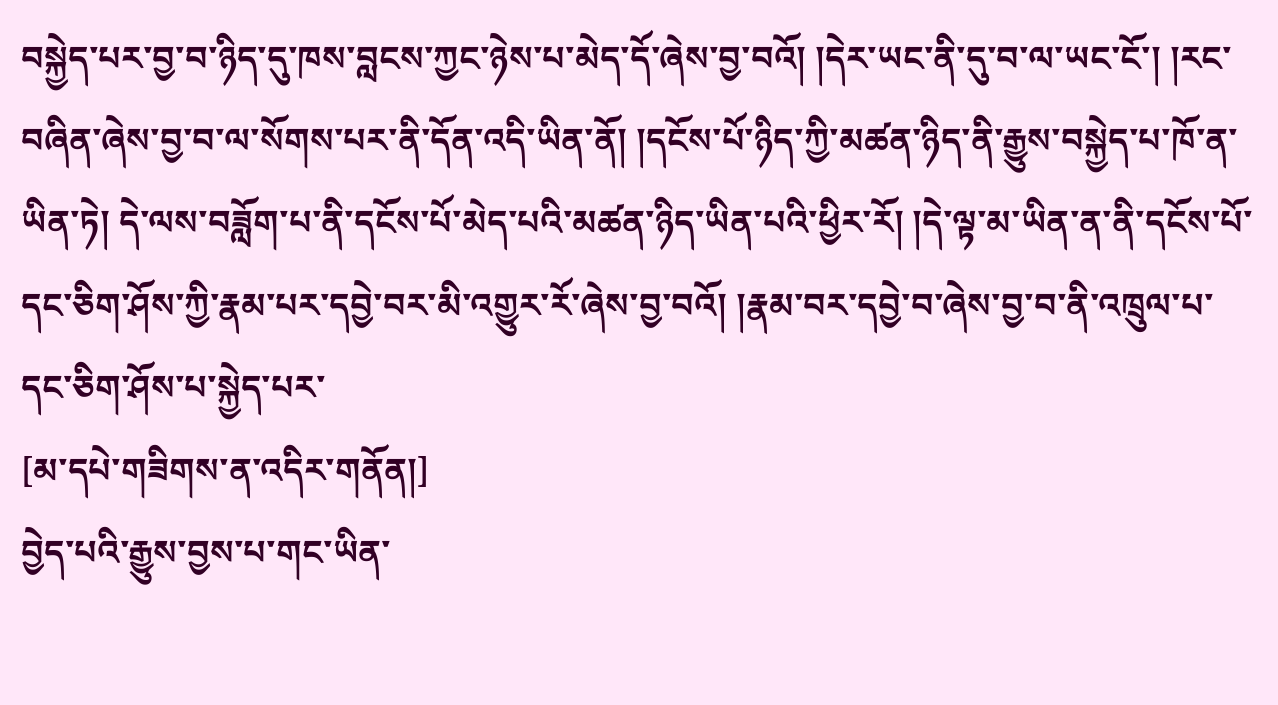བསྐྱེད་པར་བྱ་བ་ཉིད་དུ་ཁས་བླངས་ཀྱང་ཉེས་པ་མེད་དོ་ཞེས་བྱ་བའོ། །དེར་ཡང་ནི་དུ་བ་ལ་ཡང་ངོ་། །རང་བཞིན་ཞེས་བྱ་བ་ལ་སོགས་པར་ནི་དོན་འདི་ཡིན་ནོ། །དངོས་པོ་ཉིད་ཀྱི་མཚན་ཉིད་ནི་རྒྱུས་བསྐྱེད་པ་ཁོ་ན་ཡིན་ཏེ། དེ་ལས་བཟློག་པ་ནི་དངོས་པོ་མེད་པའི་མཚན་ཉིད་ཡིན་པའི་ཕྱིར་རོ། །དེ་ལྟ་མ་ཡིན་ན་ནི་དངོས་པོ་དང་ཅིག་ཤོས་ཀྱི་རྣམ་པར་དབྱེ་བར་མི་འགྱུར་རོ་ཞེས་བྱ་བའོ། །རྣམ་བར་དབྱེ་བ་ཞེས་བྱ་བ་ནི་འཁྲུལ་པ་དང་ཅིག་ཤོས་པ་སྐྱེད་པར་
[མ་དཔེ་གཟིགས་ན་འདིར་གནོན།]
བྱེད་པའི་རྒྱུས་བྱས་པ་གང་ཡིན་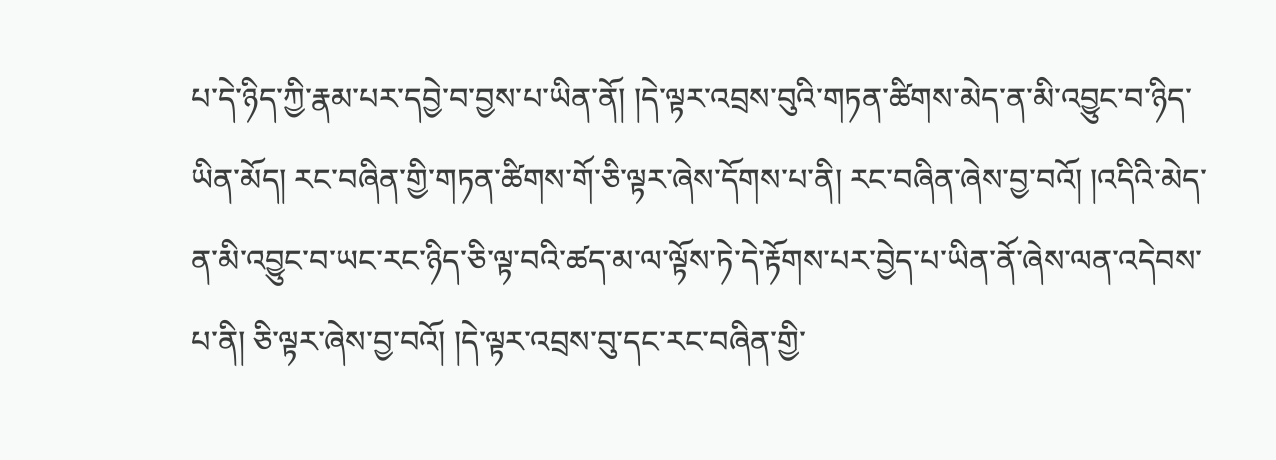པ་དེ་ཉིད་ཀྱི་རྣམ་པར་དབྱེ་བ་བྱས་པ་ཡིན་ནོ། །དེ་ལྟར་འབྲས་བུའི་གཏན་ཚིགས་མེད་ན་མི་འབྱུང་བ་ཉིད་ཡིན་མོད། རང་བཞིན་གྱི་གཏན་ཚིགས་གོ་ཅི་ལྟར་ཞེས་དོགས་པ་ནི། རང་བཞིན་ཞེས་བྱ་བའོ། །འདིའི་མེད་ན་མི་འབྱུང་བ་ཡང་རང་ཉིད་ཅི་ལྟ་བའི་ཚད་མ་ལ་ལྟོས་ཏེ་དེ་རྟོགས་པར་བྱེད་པ་ཡིན་ནོ་ཞེས་ལན་འདེབས་པ་ནི། ཅི་ལྟར་ཞེས་བྱ་བའོ། །དེ་ལྟར་འབྲས་བུ་དང་རང་བཞིན་གྱི་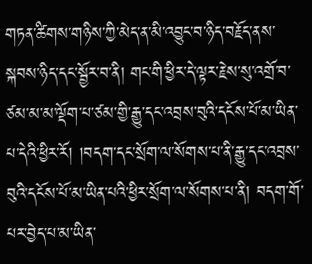གཏན་ཚིགས་གཉིས་ཀྱི་མེད་ན་མི་འབྱུང་བ་ཉིད་བརྗོད་ནས་སྐབས་ཉིད་དང་སྦྱོར་བ་ནི། གང་གི་ཕྱིར་དེ་ལྟར་རྗེས་སུ་འགྲོ་བ་ཙམ་མ་མ་ལྡོག་པ་ཙམ་གྱི་རྒྱུ་དང་འབྲས་བུའི་དངོས་པོ་མ་ཡིན་པ་དེའི་ཕྱིར་རོ། །བདག་དང་སྲོག་ལ་སོགས་པ་ནི་རྒྱུ་དང་འབྲས་བུའི་དངོས་པོ་མ་ཡིན་པའི་ཕྱིར་སྲོག་ལ་སོགས་པ་ནི། བདག་གོ་པར་བྱེད་པ་མ་ཡིན་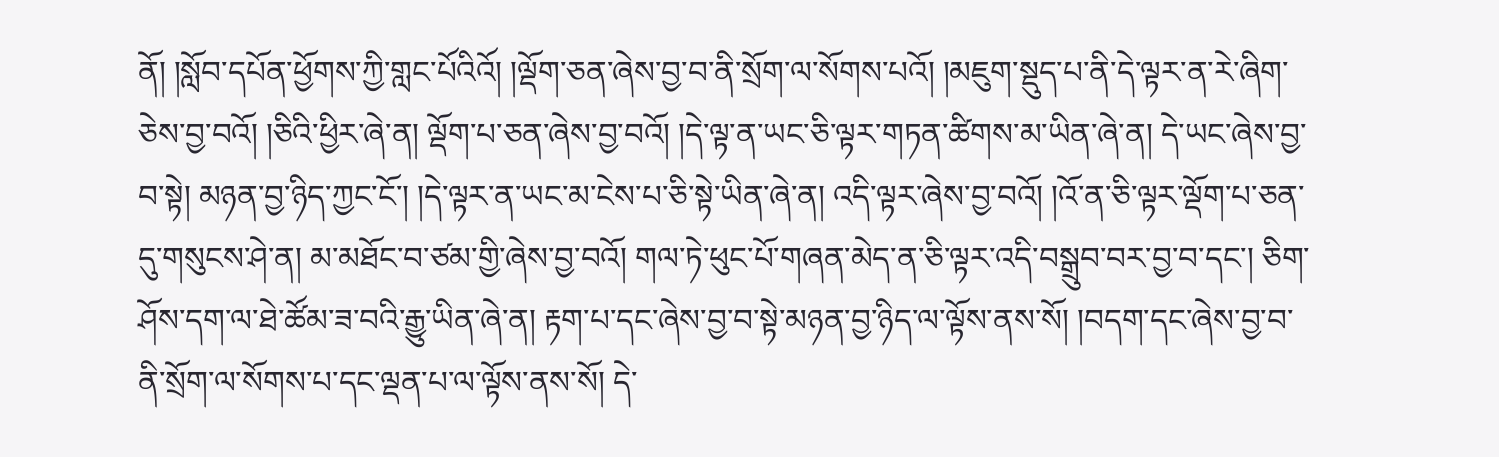ནོ། །སློབ་དཔོན་ཕྱོགས་ཀྱི་གླང་པོའིའོ། །ལྡོག་ཅན་ཞེས་བྱ་བ་ནི་སྲོག་ལ་སོགས་པའོ། །མཇུག་སྡུད་པ་ནི་དེ་ལྟར་ན་རེ་ཞིག་ཅེས་བྱ་བའོ། །ཅིའི་ཕྱིར་ཞེ་ན། ལྡོག་པ་ཅན་ཞེས་བྱ་བའོ། །དེ་ལྟ་ན་ཡང་ཅི་ལྟར་གཏན་ཚིགས་མ་ཡིན་ཞེ་ན། དེ་ཡང་ཞེས་བྱ་བ་སྟེ། མཉན་བྱ་ཉིད་ཀྱང་ངོ་། །དེ་ལྟར་ན་ཡང་མ་ངེས་པ་ཅི་སྟེ་ཡིན་ཞེ་ན། འདི་ལྟར་ཞེས་བྱ་བའོ། །འོ་ན་ཅི་ལྟར་ལྡོག་པ་ཅན་དུ་གསུངས་ཤེ་ན། མ་མཐོང་བ་ཙམ་གྱི་ཞེས་བྱ་བའོ། གལ་ཏེ་ཕུང་པོ་གཞན་མེད་ན་ཅི་ལྟར་འདི་བསྒྲུབ་བར་བྱ་བ་དང་། ཅིག་ཤོས་དག་ལ་ཐེ་ཚོམ་ཟ་བའི་རྒྱུ་ཡིན་ཞེ་ན། རྟག་པ་དང་ཞེས་བྱ་བ་སྟེ་མཉན་བྱ་ཉིད་ལ་ལྟོས་ནས་སོ། །བདག་དང་ཞེས་བྱ་བ་ནི་སྲོག་ལ་སོགས་པ་དང་ལྡན་པ་ལ་ལྟོས་ནས་སོ། དེ་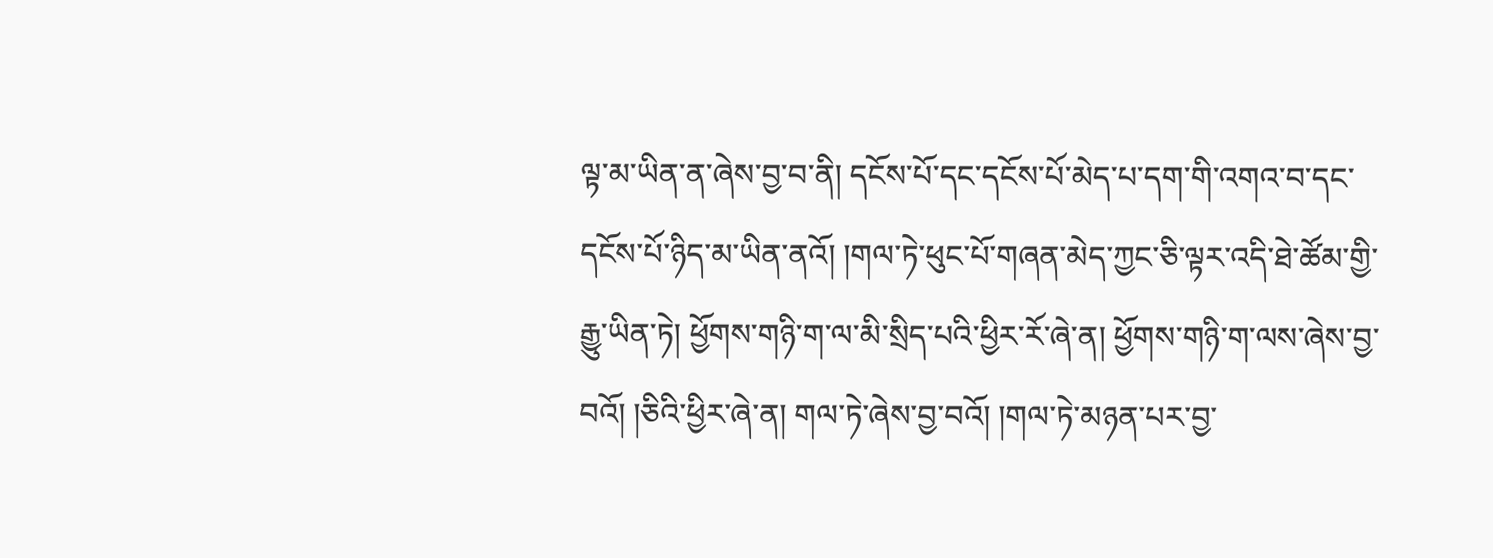ལྟ་མ་ཡིན་ན་ཞེས་བྱ་བ་ནི། དངོས་པོ་དང་དངོས་པོ་མེད་པ་དག་གི་འགའ་བ་དང་དངོས་པོ་ཉིད་མ་ཡིན་ནའོ། །གལ་ཏེ་ཕུང་པོ་གཞན་མེད་ཀྱང་ཅི་ལྟར་འདི་ཐེ་ཚོམ་གྱི་རྒྱུ་ཡིན་ཏེ། ཕྱོགས་གཉི་ག་ལ་མི་སྲིད་པའི་ཕྱིར་རོ་ཞེ་ན། ཕྱོགས་གཉི་ག་ལས་ཞེས་བྱ་བའོ། །ཅིའི་ཕྱིར་ཞེ་ན། གལ་ཏེ་ཞེས་བྱ་བའོ། །གལ་ཏེ་མཉན་པར་བྱ་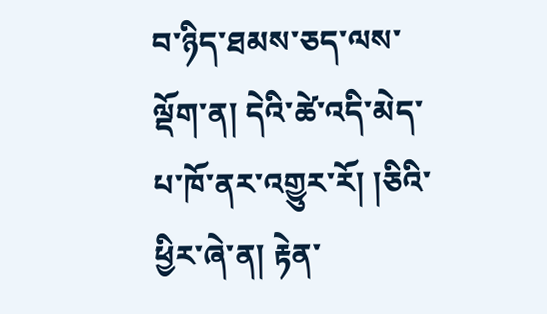བ་ཉིད་ཐམས་ཅད་ལས་ལྡོག་ན། དེའི་ཚེ་འདི་མེད་པ་ཁོ་ནར་འགྱུར་རོ། །ཅིའི་ཕྱིར་ཞེ་ན། རྟེན་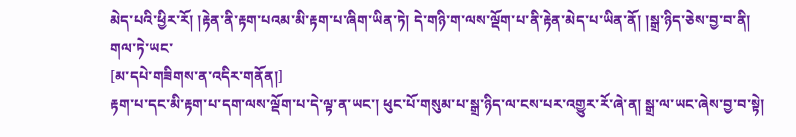མེད་པའི་ཕྱིར་རོ། །རྟེན་ནི་རྟག་པའམ་མི་རྟག་པ་ཞིག་ཡིན་ཏེ། དེ་གཉི་ག་ལས་ལྡོག་པ་ནི་རྟེན་མེད་པ་ཡིན་ནོ། །སྒྲ་ཉིད་ཅེས་བྱ་བ་ནི། གལ་ཏེ་ཡང་
[མ་དཔེ་གཟིགས་ན་འདིར་གནོན།]
རྟག་པ་དང་མི་རྟག་པ་དག་ལས་ལྡོག་པ་དེ་ལྟ་ན་ཡང་། ཕུང་པོ་གསུམ་པ་སྒྲ་ཉིད་ལ་ངས་པར་འགྱུར་རོ་ཞེ་ན། སྒྲ་ལ་ཡང་ཞེས་བྱ་བ་སྟེ།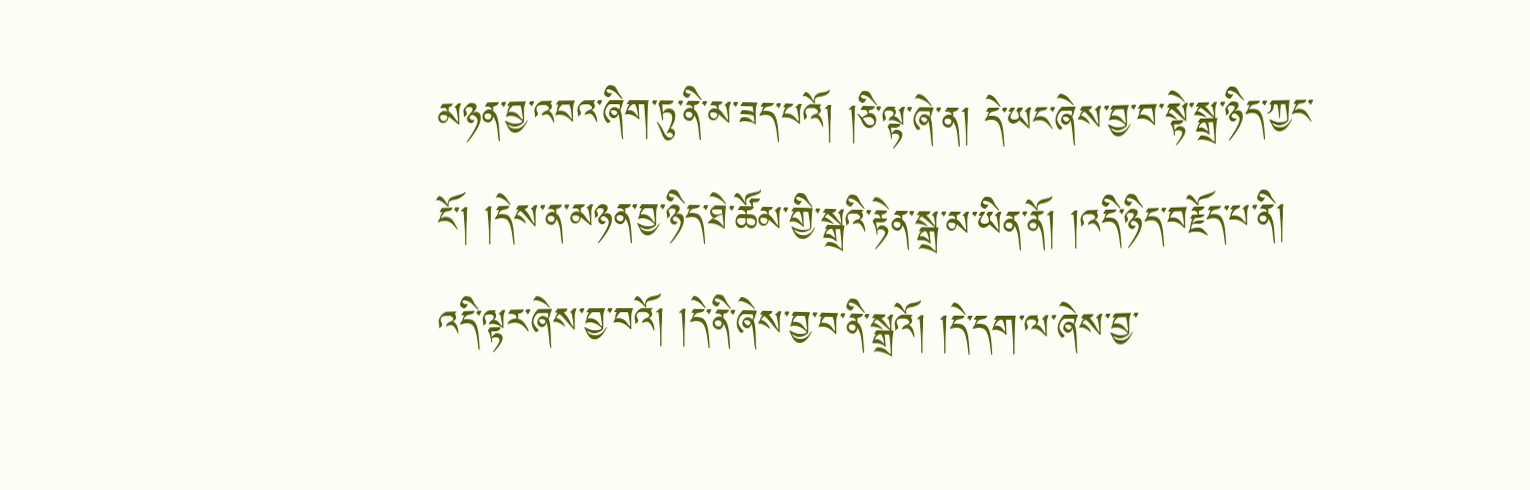མཉན་བྱ་འབའ་ཞིག་ཏུ་ནི་མ་ཟད་པའོ། །ཅི་ལྟ་ཞེ་ན། དེ་ཡང་ཞེས་བྱ་བ་སྟེ་སྒྲ་ཉིད་ཀྱང་ངོ་། །དེས་ན་མཉན་བྱ་ཉིད་ཐེ་ཚོམ་གྱི་སྒྲའི་རྟེན་སྒྲ་མ་ཡིན་ནོ། །འདི་ཉིད་བརྗོད་པ་ནི། འདི་ལྟར་ཞེས་བྱ་བའོ། །དེ་ནི་ཞེས་བྱ་བ་ནི་སྒྲའོ། །དེ་དག་ལ་ཞེས་བྱ་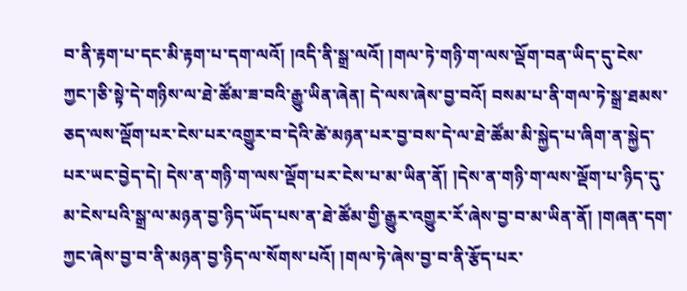བ་ནི་རྟག་པ་དང་མི་རྟག་པ་དག་ལའོ། །འདི་ནི་སྒྲ་ལའོ། །གལ་ཏེ་གཉི་ག་ལས་ལྡོག་བན་ཡིད་དུ་ངེས་ཀྱང་།ཅི་སྟེ་དེ་གཉིས་ལ་ཐེ་ཚོམ་ཟ་བའི་རྒྱུ་ཡིན་ཞེན། དེ་ལས་ཞེས་བྱ་བའོ། བསམ་པ་ནི་གལ་ཏེ་སྒྲ་ཐམས་ཅད་ལས་ལྡོག་པར་ངེས་པར་འགྱུར་བ་དེའི་ཚེ་མཉན་པར་བྱ་བས་དེ་ལ་ཐེ་ཚོམ་མི་སྐྱེད་པ་ཞིག་ན་སྐྱེད་པར་ཡང་བྱེད་དེ། དེས་ན་གཉི་ག་ལས་ལྡོག་པར་ངེས་པ་མ་ཡིན་ནོ། །དེས་ན་གཉི་ག་ལས་ལྡོག་པ་ཉིད་དུ་མ་ངེས་པའི་སྒྲ་ལ་མཉན་བྱ་ཉིད་ཡོད་པས་ན་ཐེ་ཚོམ་གྱི་རྒྱུར་འགྱུར་རོ་ཞེས་བྱ་བ་མ་ཡིན་ནོ། །གཞན་དག་ཀྱང་ཞེས་བྱ་བ་ནི་མཉན་བྱ་ཉིད་ལ་སོགས་པའོ། །གལ་ཏེ་ཞེས་བྱ་བ་ནི་རྩོད་པར་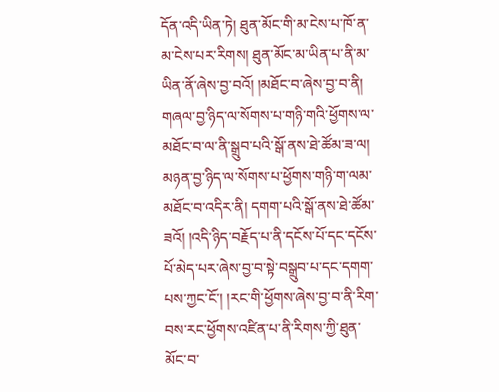དོན་འདི་ཡིན་ཏེ། ཐུན་མོང་གི་མ་ངེས་པ་ཁོ་ན་མ་ངེས་པར་རིགས། ཐུན་མོང་མ་ཡིན་པ་ནི་མ་ཡིན་ནོ་ཞེས་བྱ་བའོ། །མཐོང་བ་ཞེས་བྱ་བ་ནི། གཞལ་བྱ་ཉིད་ལ་སོགས་པ་གཉི་གའི་ཕྱོགས་ལ་མཐོང་བ་ལ་ནི་སྒྲུབ་པའི་སྒོ་ནས་ཐེ་ཚོམ་ཟ་ལ། མཉན་བྱ་ཉིད་ལ་སོགས་པ་ཕྱོགས་གཉི་ག་ལམ་མཐོང་བ་འདིར་ནི། དགག་པའི་སྒོ་ནས་ཐེ་ཚོམ་ཟའོ། །འདི་ཉིད་བརྗོད་པ་ནི་དངོས་པོ་དང་དངོས་པོ་མེད་པར་ཞེས་བྱ་བ་སྟེ་བསྒྲུབ་པ་དང་དགག་པས་ཀྱང་ངོ་། །རང་གི་ཕྱོགས་ཞེས་བྱ་བ་ནི་རིག་བས་རང་ཕྱོགས་འཛིན་པ་ནི་རིགས་ཀྱི་ཐུན་མོང་བ་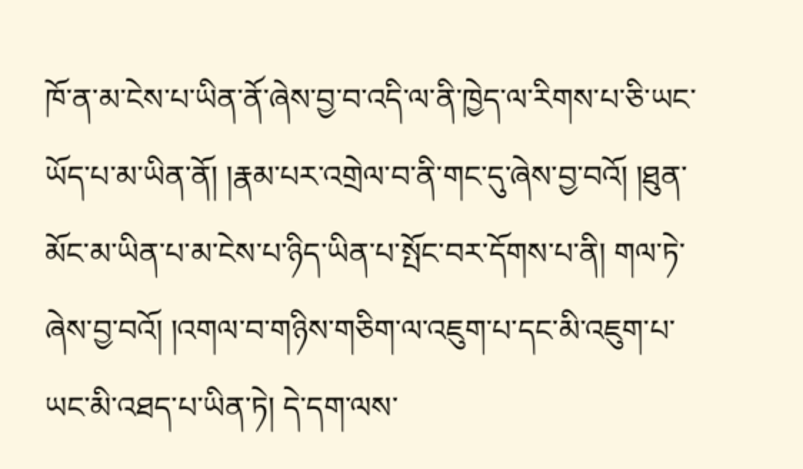ཁོ་ན་མ་ངེས་པ་ཡིན་ནོ་ཞེས་བྱ་བ་འདི་ལ་ནི་ཁྱེད་ལ་རིགས་པ་ཅི་ཡང་ཡོད་པ་མ་ཡིན་ནོ། །རྣམ་པར་འགྲེལ་བ་ནི་གང་དུ་ཞེས་བྱ་བའོ། །ཐུན་མོང་མ་ཡིན་པ་མ་ངེས་པ་ཉིད་ཡིན་པ་སྤོང་བར་དོགས་པ་ནི། གལ་ཏེ་ཞེས་བྱ་བའོ། །འགལ་བ་གཉིས་གཅིག་ལ་འཇུག་པ་དང་མི་འཇུག་པ་ཡང་མི་འཐད་པ་ཡིན་ཏེ། དེ་དག་ལས་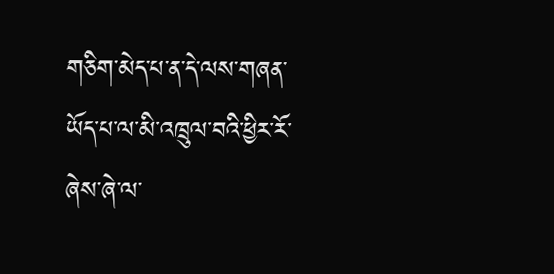གཅིག་མེད་པ་ན་དེ་ལས་གཞན་ཡོད་པ་ལ་མི་འཁྲུལ་བའི་ཕྱིར་རོ་ཞེས་ཞེ་ལ་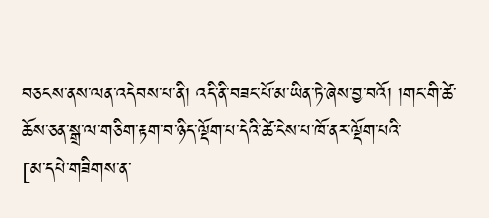བཅངས་ནས་ལན་འདེབས་པ་ནི། འདི་ནི་བཟང་པོ་མ་ཡིན་ཏེ་ཞེས་བྱ་བའོ། །གང་གི་ཚེ་ཆོས་ཅན་སྒྲ་ལ་གཅིག་རྟག་བ་ཉིད་ལྡོག་པ་དེའི་ཚེ་ངེས་པ་ཁོ་ནར་ལྡོག་པའི་
[མ་དཔེ་གཟིགས་ན་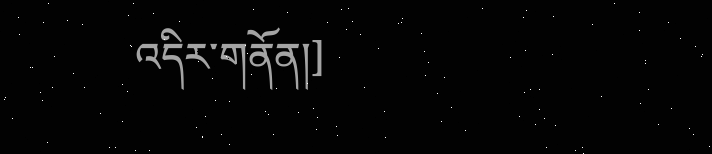འདིར་གནོན།]